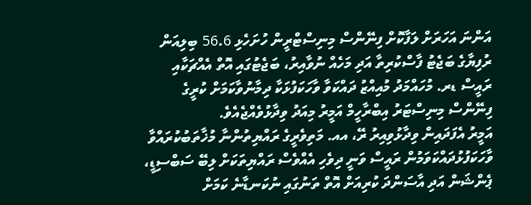އަންނަ އަހަރަށް ލަފާކޮށް ފިނޭންސް މިނިސްޓްރީން ހުށަހެޅި 56.6 ބިލިއަން ރުފިޔާގެ ބަޖެޓު ފާސްކުރިތާ އަދި މަހެއް ނުވާއިރު، ބަޖެޓުގައި އޮތް އެއްޗަކާއި ރައީސް ޑރ. މުހައްމަދު މުއިއްޒު ދައްކަވާ ވާހަކަފުޅަކާ ދިމާނުވާކަމަށް ކުރީގެ ފިނޭންސް މިނިސްޓަރު އިބްރާހީމް އަމީރު މިއަދު ވިދާޅުވެއްޖެއެވެ.
އަމީރު އެފަދައިން ވިދާޅުވިއިރު ރޭ، އއ. މަތިވެރީގެ ރައްޔިތުންނާ މުޚާތަބުކުރައްވާ ވާހަކަފުޅުދައްކަވަމުން ރައީސް ވަނީ ދިވެހި އެއްވެސް ރައްޔިތަކަށް ލިބޭ ސަބްސިޑީ، ޕެންޝަން އަދި އާސަންދަ ކުރިއަށް އޮތް ތަނުގައި ނުކަނޑާނެ ކަމަށް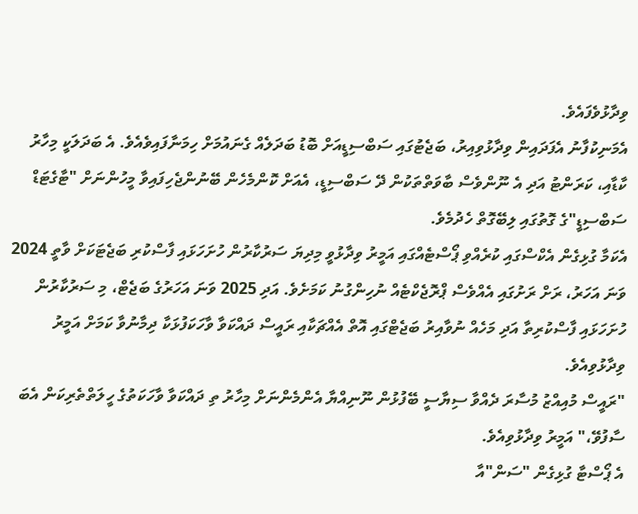ވިދާޅުވެފައެވެ.
އެމަނިކުފާނު އެފަދައިން ވިދާޅުވިއިރު، ބަޖެޓުގައި ސަބްސިޑީއަށް ބޮޑު ބަދަލެއް ގެނައުމަށް ހިމަނާފައިވެއެވެ. އެ ބަދަލަކީ މިހާރު ކާޑާއި، ކަރަންޓު އަދި އެ ނޫންވެސް ބާވަތްތަކުން ދޭ ސަބްސިޑީ، އެއަށް ކޮންމެހެން ބޭނުންޖެހިފައިވާ މީހުންނަށް "ޓާގެޓަޑް ސަބްސިޑީ"ގެ ގޮތުގައި ލިބޭގޮތް ހެދުމެވެ.
އެކަމާ ގުޅިގެން އެކްސްގައި ކުރެއްވި ޕޯސްޓެއްގައި އަމީރު ވިދާޅުވީ މިދިޔަ ސަރުކާރުން ހުށަހަޅައި ފާސްކުރި ބަޖެޓަކަށް ވާތީ 2024 ވަނަ އަހަރު، ރަށް ރަށުގައި އެއްވެސް ޕްރޮޖެކްޓެއް ނުހިންގުނު ކަމަށެވެ. އަދި 2025 ވަނަ އަހަރުގެ ބަޖެޓް، މި ސަރުކާރުން ހުށަހަޅައި ފާސްކުރިތާ އަދި މަހެއް ނުވާއިރު ބަޖެޓްގައި އޮތް އެއްޗަކާއި ރައީސް ދައްކަވާ ވާހަކަފުޅަކާ ދިމާނުވާ ކަމަށް އަމީރު ވިދާޅުވިއެވެ.
"ރައީސް މުއިއްޒު މުސާރަ ދެއްވާ ސިޔާސީ ބޭފުޅުން ނޫނިއްޔާ އެންމެންނަށް މިހާރު ތި ދައްކަވާ ވާހަކަތުގެ ހީލަތްތެރިކަން އެބަ ސާފުވޭ،" އަމީރު ވިދާޅުވިއެވެ.
އެ ޕޯސްޓާ ގުޅިގެން "ސަން"އާ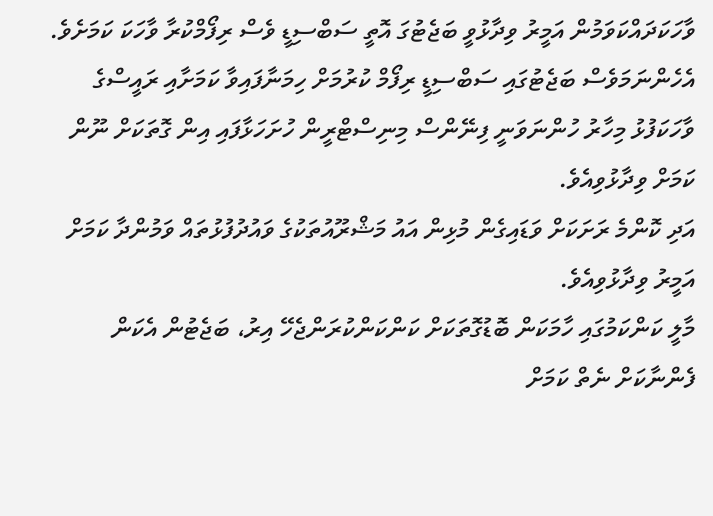ވާހަކަދައްކަވަމުން އަމީރު ވިދާޅުވީ ބަޖެޓުގަ އޮތީ ސަބްސިޑީ ވެސް ރިފޯމްކުރާ ވާހަކަ ކަމަށެވެ. އެހެންނަމަވެސް ބަޖެޓުގައި ސަބްސިޑީ ރިފޯމް ކުރުމަށް ހިމަނާފައިވާ ކަމަށާއި ރައީސްގެ ވާހަކަފުޅު މިހާރު ހުންނަވަނީ ފިނޭންސް މިނިސްޓްރީން ހުށަހަޅާފައި އިން ގޮތަކަށް ނޫން ކަމަށް ވިދާޅުވިއެވެ.
އަދި ކޮންމެ ރަށަކަށް ވަޑައިގެން މުޅިން އައު މަޝްރޫއުތަކުގެ ވައުދުފުޅުތައް ވަމުންދާ ކަމަށް އަމީރު ވިދާޅުވިއެވެ.
މާލީ ކަންކަމުގައި ހާމަކަން ބޮޑުގޮތަކަށް ކަންކަންކުރަންޖެހޭ އިރު، ބަޖެޓުން އެކަން ފެންނާކަށް ނެތް ކަމަށް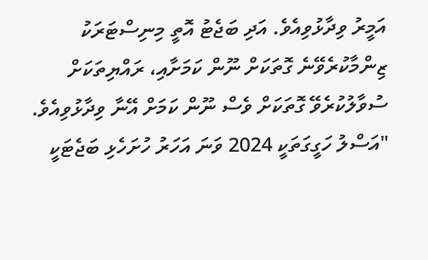އަމީރު ވިދާޅުވިއެވެ. އަދި ބަޖެޓު އޮތީ މިނިސްޓަރަކު ޒިންމާކުރެވޭނެ ގޮތަކަށް ނޫން ކަމަށާއި، ރައްޔިތަކަށް ސުވާލުކުރެވޭ ގޮތަކަށް ވެސް ނޫން ކަމަށް އޭނާ ވިދާޅުވިއެވެ.
"އަސްލު ހަގީގަތަކީ 2024 ވަނަ އަހަރު ހުށަހެޅި ބަޖެޓަކީ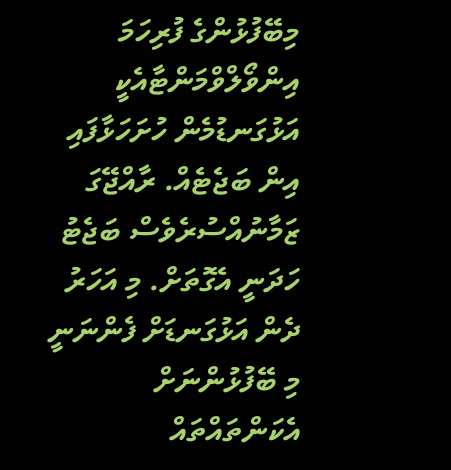މިބޭފުޅުންގެ ފުރިހަމަ އިންވޯލްވްމަންޓާއެކީ އަޅުގަނޑުމެން ހުށަހަޅާފައި އިން ބަޖެޓެއް. ރާއްޖޭގަ ޒަމާނުއްސުރެވެސް ބަޖެޓު ހަދަނީ އެގޮތަށް. މި އަހަރު ދެން އަޅުގަނޑަށް ފެންނަނީ މި ބޭފުޅުންނަށް އެކަންތައްތައް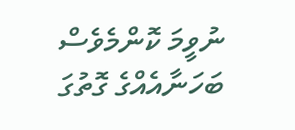ނުވީމަ ކޮންމެވެސް ބަހަނާއެއްގެ ގޮތުގަ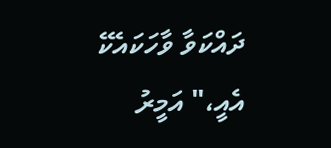ދައްކަވާ ވާހަކައެކޭ އެއީ،" އަމީރު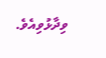ވިދާޅުވިއެވެ.